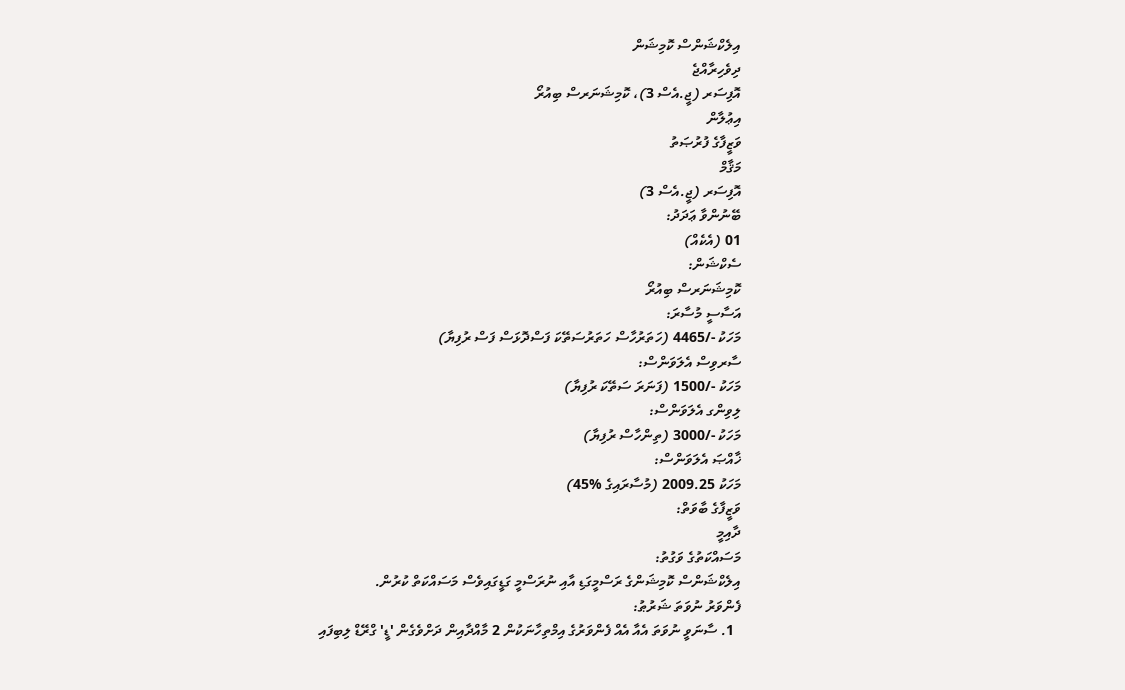އިލެކްޝަންސް ކޮމިޝަން
ދިވެހިރާއްޖެ
އޮފިސަރ (ޖީ.އެސް 3)، ކޮމިޝަނަރސް ބިއުރޯ
އިޢުލާން
ވަޒީފާގެ ފުރުޞަތު
މަޤާމް
އޮފިސަރ (ޖީ.އެސް 3)
ބޭނުންވާ ޢަދަދު:
01 (އެކެއް)
ސެކްޝަން:
ކޮމިޝަނަރސް ބިއުރޯ
އަސާސީ މުސާރަ:
މަހަކު -/4465 (ހަތަރުހާސް ހަތަރުސަތޭކަ ފަސްދޮޅަސް ފަސް ރުފިޔާ)
ސާރވިސް އެލަވަންސް:
މަހަކު -/1500 (ފަނަރަ ސަތޭކަ ރުފިޔާ)
ލިވިންގ އެލަވަންސް:
މަހަކު -/3000 (ތިންހާސް ރުފިޔާ)
ޚާއްޞަ އެލަވަންސް:
މަހަކު 2009.25 (މުސާރައިގެ %45)
ވަޒީފާގެ ބާވަތް:
ދާއިމީ
މަސައްކަތުގެ ވަގުތު:
އިލެކްޝަންސް ކޮމިޝަންގެ ރަސްމީގަޑި އާއި ނުރަސްމީ ގަޑީގައިވެސް މަސައްކަތް ކުރުން.
ފެންވަރު ނުވަތަ ޝަރުޠު:
  1. ސާނަވީ ނުވަތަ އެއާ އެއް ފެންވަރުގެ އިމްތިހާނަކުން 2 މާއްދާއިން ދަށްވެގެން 'ޑީ' ގްރޭޑް ލިބިފައި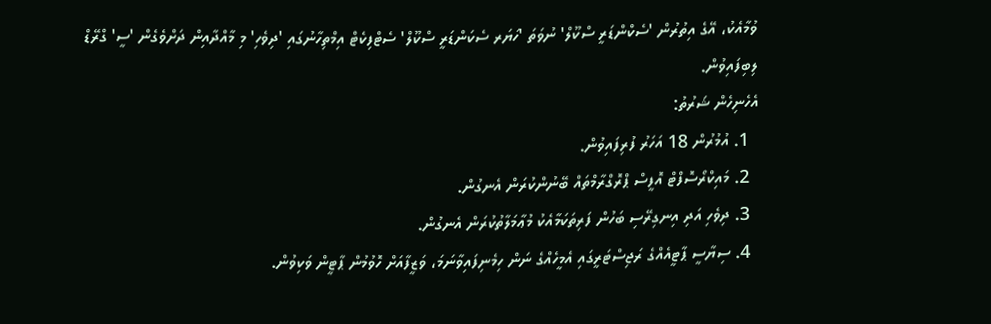ވުމާއެކު، އޭގެ އިތުރުން 'ސެކްންޑަރީ ސްކޫލް' ނުވަތަ 'ހަޔަރ ސެކަންޑަރީ ސްކޫލް' ސެޓްފިކެޓް އިމްތިހާނުގައި 'ދިވެހި' މި މާއްދާއިން ދަށްވެގެން 'ސީ' ގްރޭޑް ލިބިފައިވުން.
އެހެނިހެން ޝަރުތު:
  1. އުމުރުން 18 އަހަރު ފުރިފައިވުން.
  2. މައިކްރޯސޮފްޓް އޮފީސް ޕްރޮގްރާމްތައް ބޭނުންކުރަން އެނގުން.
  3. ދިވެހި އަދި އިނގިރޭސި ބަހުން ފަރިތަކަމާއެކު މުޢާމަލާތުކުރަން އެނގުން.
  4. ސިޔާސީ ޕާޓީއެއްގެ ރަޖިސްޓަރީގައި އެމީހެއްގެ ނަން ހިމެނިފައިވާނަމަ، ވަޒީފާއަށް ހޮވުމުން ޕާޓީން ވަކިވުން.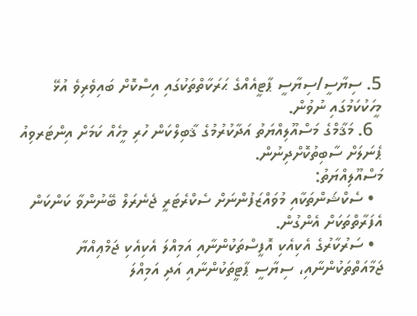5. ސިޔާސީ/ސިޔާސީ ޕާޓީއެއްގެ ޙަރަކާތްތަކުގައި އިސްކޮށް ބައިވެރިވެ އުޅޭ މީހަކުކަމުގައި ނުވުން.
  6. މަޤާމްގެ މަސްއޫލިއްޔަތު އަދާކުރުމުގެ ޤާބިލްކަން ހުރި މީހެއް ކަމަށް އިންޓަރވިއު ޕެނަލަށް ސާބިތުކޮށްދިނުން.
މަސްއޫލިއްޔަތު:
  • ސެކްޝަންތަކާއި މުވައްޒަފުންނަށް ސެކްރެޓަރީ ޖެނެރަލް ބޭނުންވާ ކަންކަން އެފަރާތްތަކަށް އެންގުން.
  • ސަރުކާރުގެ އެކިއެކި އޮފީސްތަކުންނާއި އަމިއްލަ އެކިއެކި ޖަމްޢިއްޔާ ޖަމާއަތްތަކުންނާއި، ސިޔާސީ ޕާޓީތަކުންނާއި އަދި އަމިއްލަ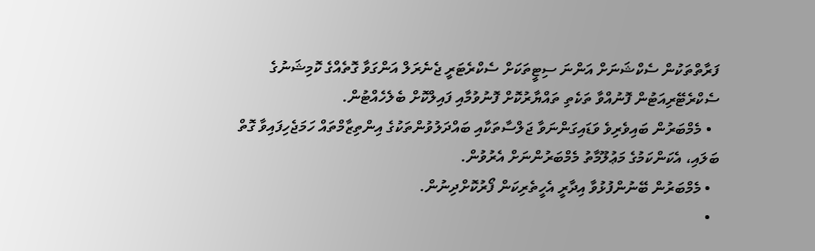ފަރާތްތަކުން ސެކްޝަނަށް އަންނަ ސިޓީތަކަށް ސެކްރެޓަރީ ޖެނެރަލް އަންގަވާ ގޮތެއްގެ ކޮމިޝަނުގެ ސެކްރެޓޭރިއަޓުން ފޮނުއްވާ ތަކެތި ތައްޔާރުކޮށް ފޮނުވުމާއި ފައިލްކޮށް ބެލެހެއްޓުން.
  • މެމްބަރުން ބައިވެރިވެ ވަޑައިގަންނަވާ ޖަލްސާތަކާއި ބައްދަލުވުންތަކުގެ އިންތިޒާމްތައް ހަމަޖެހިފައިވާ ގޮތް ބަލައި، އެކަންކަމުގެ މަޢުލޫމާތު މެމްބަރުންނަށް އެރުވުން.
  • މެމްބަރުން ބޭނުންފުޅުވާ އިދާރީ އެހީތެރިކަން ފޯރުކޮށްދިނުން.
  •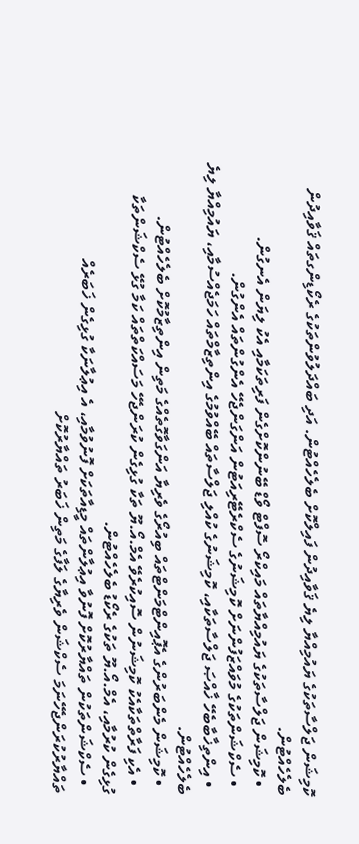ކޮމިޝަން ޖަލްސާތަކުގެ ޔައުމިއްޔާ ލިޔެ ޤަވާއިދުން ފައިލްކޮށް ބެލެހެއްޓުން. އަދި ބައްދަލުވުންތަކުގެ ރެކޯޑިންގތައް ޤަވާއިދުން ބެލެހެއްޓުން.
  • ކޮމިޝަން ޖަލްސާތަކުގެ ޔައުމިއްޔާތައް މައިކްރޯ ސޮފްޓް ވޯޑް ބޭނުންކޮށްގެން ފަރިތަކަމާއި އެކު ލިޔަން އެނގުން.
  • ސެކްޝަންތަކުގެ މުވައްޒަފުންނަށް ކޮމިޝަނުގެ ސެކްރެޓޭރިއަޓުން އަންގަންޖެހޭ އެންގުންތައް އެންގުން.
  • އިންތިޚާބާބެހޭ ޚާއްޞަ ޖަލްސާތަކާއި، ކޮމިޝަނުގެ ކުއްލި ޖަލްސާތައް ބޭއްވުމުގެ އިންތިޒާމްތައް ހަމަޖެއްސުމާއި، ޔައުމިއްޔާ ލިޔެ ބެލެހެއްޓުން.
  • ކޮމިޝަން މެންބަރުންގެ އެޕޮއިންޓްމަންޓްތައް ބިއުރޯގެ ވެރިޔާ އަންގަވާގޮތެއްގެ މަތިން އިންތިޒާމުކޮށް ބެލެހެއްޓުން.
  • އެކި ފަރާތްތަކާއެކު ކޮމިޝަނުން ސޮއިކުރެވޭ އެމް.އޯ.ޔޫ ތަކާ ގުޅިގެން ކުރަންޖެހޭ މަސައްކަތްތައް ކަމާ ގުޅޭ ސެކްޝަންތަކާ ގުޅިގެން ކުރުމާއި، އެމް.އޯ.ޔޫ ތަކުގެ ރެކޯޑު ބެލެހެއްޓުން.
  • ސެކްޝަންތަކުން ތައްޔާރުކޮށް ފޮނުވާ އިޢުލާންތައް މީޑިއާތަކަށް ފޮނުވުމާއި، އެ އިޢުލާނަކާ ގުޅިގެން ޚަބަރެއް ތައްޔާރުކުރަންޖެހޭނަމަ ސެކްޝަން ވެރިޔާގެ ލަފާގެ މަތިން ޚަބަރު ތައްޔާރުކޮށް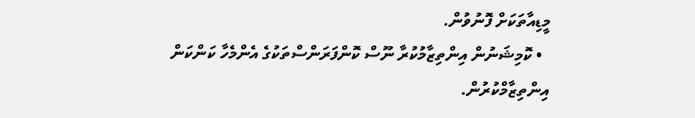މީޑިއާތަކަށް ފޮނުވުން.
  • ކޮމިޝަނުން އިންތިޒާމުކުރާ ނޫސް ކޮންފަރަންސްތަކުގެ އެންމެހާ ކަންކަން އިންތިޒާމްކުރުން.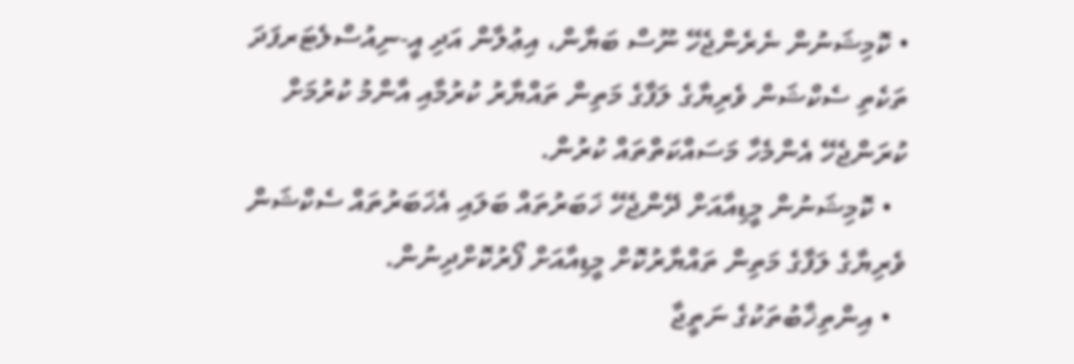• ކޮމިޝަނުން ނެރެންޖެހޭ ނޫސް ބަޔާން، އިޢުލާން އަދި އީ-ނިއުސްލެޓަރފަދަ ތަކެތި ސެކްޝަން ވެރިޔާގެ ލަފާގެ މަތިން ތައްޔާރު ކުރުމާއި އާންމު ކުރުމަށް ކުރަންޖެހޭ އެންމެހާ މަސައްކަތްތައް ކުރުން.
  • ކޮމިޝަނުން މީޑިއާއަށް ދޭންޖެހޭ ޚަބަރުތައް ބަލައި އެޚަބަރުތައް ސެކްޝަން ވެރިޔާގެ ލަފާގެ މަތިން ތައްޔާރުކޮށް މީޑިއާއަށް ފޯރުކޮށްދިނުން.
  • އިންތިޚާބުތަކުގެ ނަތީޖާ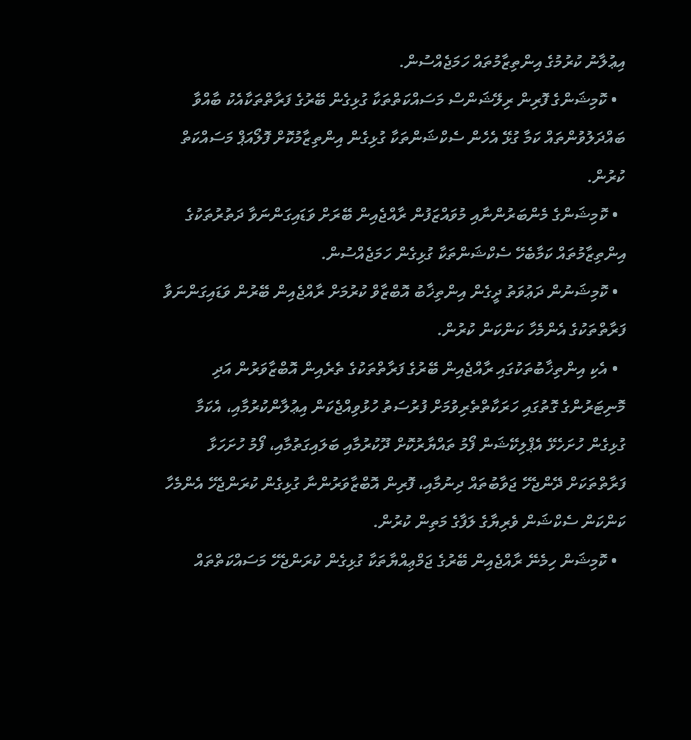އިޢުލާނު ކުރުމުގެ އިންތިޒާމުތައް ހަމަޖެއްސުން.
  • ކޮމިޝަންގެ ފޮރިން ރިލޭޝަންސް މަސައްކަތްތަކާ ގުޅިގެން ބޭރުގެ ފަރާތްތަކާއެކު ބާއްވާ ބައްދަލުވުންތައް ކަމާ ގުޅޭ އެހެން ސެކްޝަންތަކާ ގުޅިގެން އިންތިޒާމުކޮށް ފޮލޯއަޕް މަސައްކަތް ކުރުން.
  • ކޮމިޝަންގެ މެންބަރުންނާއި މުވައްޒަފުން ރާއްޖެއިން ބޭރަށް ވަޑައިގަންނަވާ ދަތުރުތަކުގެ އިންތިޒާމުތައް ކަމާބެހޭ ސެކްޝަންތަކާ ގުޅިގެން ހަމަޖެއްސުން.
  • ކޮމިޝަނުން ދަޢުވަތު ދީގެން އިންތިޚާބު އޮބްޒާވް ކުރުމަށް ރާއްޖެއިން ބޭރުން ވަޑައިގަންނަވާ ފަރާތްތަކުގެ އެންމެހާ ކަންކަން ކުރުން.
  • އެކި އިންތިޚާބުތަކުގައި ރާއްޖެއިން ބޭރުގެ ފަރާތްތަކުގެ ތެރެއިން އޮބްޒާވަރުން އަދި މޮނިޓަރުންގެ ގޮތުގައި ހަރަކާތްތެރިވުމަށް ފުރުސަތު ހުޅުވިއްޖެކަން އިޢުލާންކުރުމާއި، އެކަމާ ގުޅިގެން ހުށަހެޅޭ އެޕްލިކޭޝަން ފޯމު ތައްޔާރުކޮށް ދޫކުރުމާއި ބަލައިގަތުމާއި، ފޯމު ހުށަހަޅާ ފަރާތްތަކަށް ދޭންޖެހޭ ޖަވާބުތައް ދިނުމާއި، ފޮރިން އޮބްޒާވަރުންނާ ގުޅިގެން ކުރަންޖެހޭ އެންމެހާ ކަންކަން ސެކްޝަން ވެރިޔާގެ ލަފާގެ މަތިން ކުރުން.
  • ކޮމިޝަން ހިމެނޭ ރާއްޖެއިން ބޭރުގެ ޖަމްޢިއްޔާތަކާ ގުޅިގެން ކުރަންޖެހޭ މަސައްކަތްތައް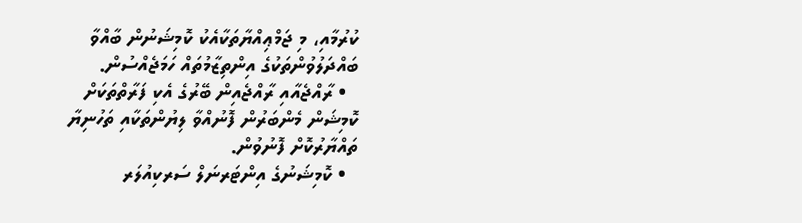ކުރުމާއި، މި ޖަމްޢިއްޔާތަކާއެކު ކޮމިޝަނުން ބާއްވާ ބައްދަލުވުންތަކުގެ އިންތިޒާމުތައް ހަމަޖެއްސުން.
  • ރާއްޖެއާއި ރާއްޖެއިން ބޭރުގެ އެކި ފަރާތްތަކަށް ކޮމިޝަން މެންބަރުން ފޮނުއްވާ ލިޔުންތަކާއި ތަހުނިޔާ ތައްޔާރުކޮށް ފޮނުވުން.
  • ކޮމިޝަނުގެ އިންޓަރނަލް ސަރކިއުލަރ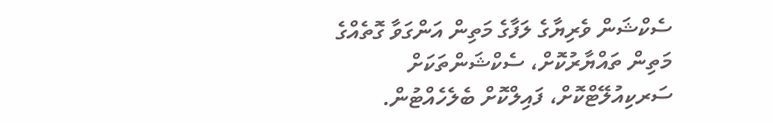ސެކްޝަން ވެރިޔާގެ ލަފާގެ މަތިން އަންގަވާ ގޮތެއްގެ މަތިން ތައްޔާރުކޮށް، ސެކްޝަންތަކަށް ސަރކިއުލޭޓްކޮށް، ފައިލްކޮށް ބެލެހެއްޓުން.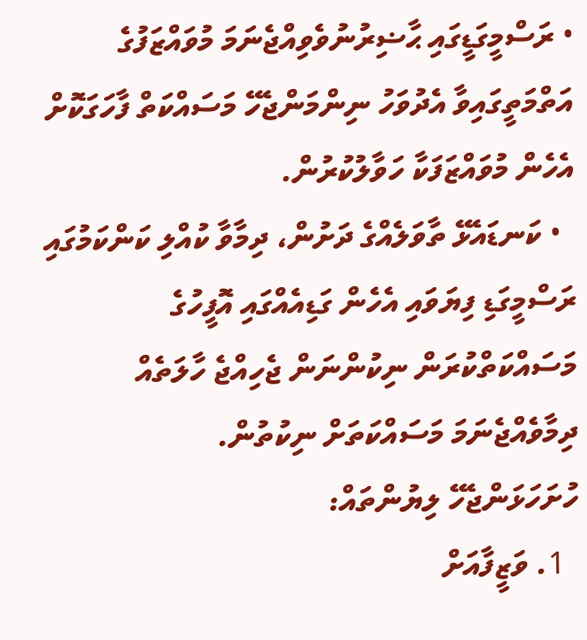• ރަސްމީގަޑީގައި ޙާޟިރުނުވެވިއްޖެނަމަ މުވައްޒަފުގެ އަތްމަތީގައިވާ އެދުވަހު ނިންމަންޖެހޭ މަސައްކަތް ފާހަގަކޮށް އެހެން މުވައްޒަފަކާ ހަވާލުކުރުން.
  • ކަނޑައެޅޭ ތާވަލެއްގެ ދަށުން، ދިމާވާ ކުއްލި ކަންކަމުގައި ރަސްމީގަޑި ފިޔަވައި އެހެން ގަޑިއެއްގައި އޮފީހުގެ މަސައްކަތްކުރަން ނިކުންނަން ޖެހިއްޖެ ހާލަތެއް ދިމާވެއްޖެނަމަ މަސައްކަތަށް ނިކުތުން.
ހުށަހަޅަންޖެހޭ ލިޔުންތައް:
  1. ވަޒީފާއަށް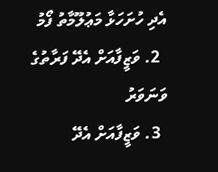އެދި ހުށަހަޅާ މަޢުލޫމާތު ފޯމު
  2. ވަޒީފާއަށް އެދޭ ފަރާތުގެ ވަނަވަރު
  3. ވަޒީފާއަށް އެދޭ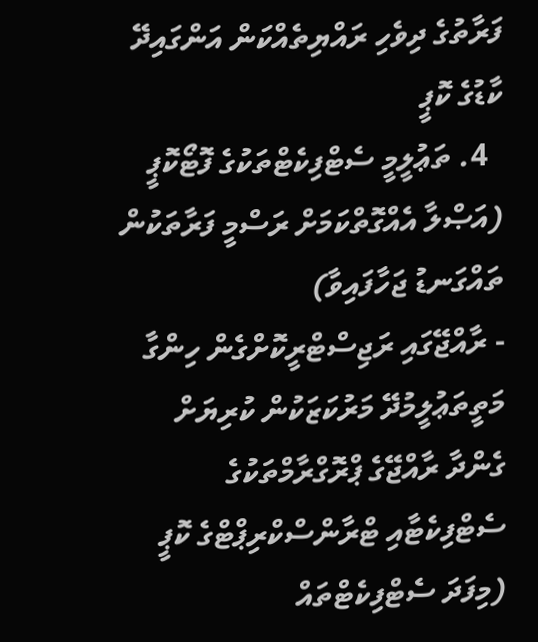ފަރާތުގެ ދިވެހި ރައްޔިތެއްކަން އަންގައިދޭ ކާޑުގެ ކޮޕީ
  4. ތަޢުލީމީ ސެޓްފިކެޓްތަކުގެ ފޮޓޯކޮޕީ (އަޞްލާ އެއްގޮތްކަމަށް ރަސްމީ ފަރާތަކުން ތައްގަނޑު ޖަހާފައިވާ)
- ރާއްޖޭގައި ރަޖިސްޓްރީކޮށްގެން ހިންގާ މަތީތަޢުލީމުދޭ މަރުކަޒަކުން ކުރިޔަށް ގެންދާ ރާއްޖޭގެ ޕްރޮގްރާމްތަކުގެ ސެޓްފިކެޓާއި ޓްރާންސްކްރިޕްޓްގެ ކޮޕީ (މިފަދަ ސެޓްފިކެޓްތައް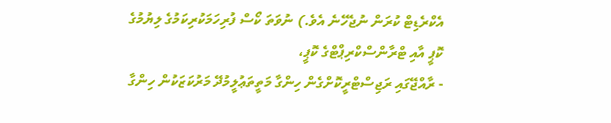އެކްރެޑިޓް ކުރަން ނުޖެހޭނެ އެވެ.) ނުވަތަ ކޯސް ފުރިހަމަކުރިކަމުގެ ލިޔުމުގެ ކޮޕީ އާއި ޓްރާންސްކްރިޕްޓްގެ ކޮޕީ،
- ރާއްޖޭގައި ރަޖިސްޓްރީކޮށްގެން ހިންގާ މަތީތަޢުލީމުދޭ މަރުކަޒަކުން ހިންގާ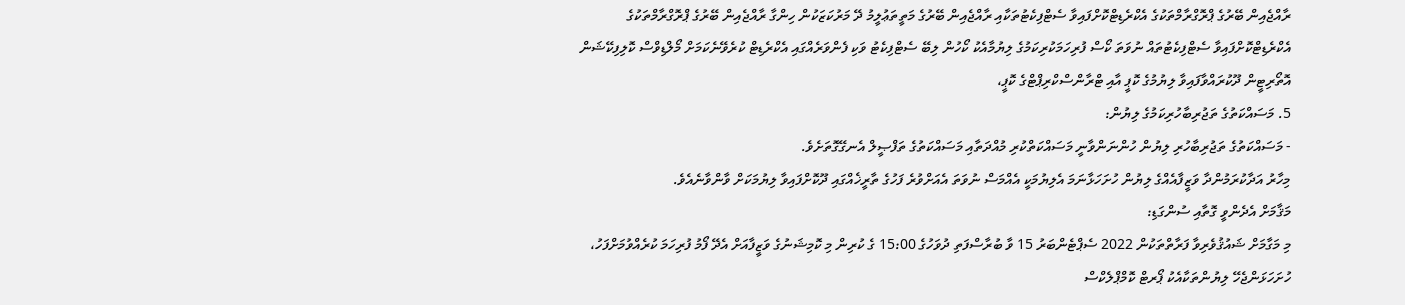ރާއްޖެއިން ބޭރުގެ ޕްރޮގްރާމްތަކުގެ އެކްރެޑިޓްކޮށްފައިވާ ސެޓްފިކެޓުތަކާއި ރާއްޖެއިން ބޭރުގެ މަތީތަޢުލީމު ދޭ މަރުކަޒަކުން ހިންގާ ރާއްޖެއިން ބޭރުގެ ޕްރޮގްރާމްތަކުގެ އެކްރެޑިޓްކޮށްފައިވާ ސެޓްފިކެޓުތައް ނުވަތަ ކޯސް ފުރިހަމަކުރިކަމުގެ ލިޔުމާއެކު ކޯހުން ލިބޭ ސެޓްފިކެޓު ވަކި ފެންވަރެއްގައި އެކްރެޑިޓް ކުރެވޭނެކަމަށް މޯލްޑިވްސް ކޮލިފިކޭޝަން އޮތޯރިޓީން ދޫކުރައްވާފައިވާ ލިޔުމުގެ ކޮޕީ އާއި ޓްރާންސްކްރިޕްޓްގެ ކޮޕީ،
5. މަސައްކަތުގެ ތަޖުރިބާހުރިކަމުގެ ލިޔުން:
- މަސައްކަތުގެ ތަޖުރިބާހުރި ލިޔުން ހުންނަންވާނީ މަސައްކަތްކުރި މުއްދަތާއި މަސައްކަތުގެ ތަފްޞީލް އެނގޭގޮތަށެވެ.
މިހާރު އަދާކުރަމުންދާ ވަޒީފާއެއްގެ ލިޔުން ހުށަހަޅާނަމަ އެލިޔުމަކީ އެއްމަސް ނުވަތަ އެއަށްވުރެ ފަހުގެ ތާރީޚެއްގައި ދޫކޮށްފައިވާ ލިޔުމަކަށް ވާންވާނެއެވެ.
މަޤާމަށް އެދެންވީ ގޮތާއި ސުންގަޑި:
މި މަގާމަށް ޝައުޤުވެރިވާ ފަރާތްތަކުން 2022 ސެޕްޓެންބަރު 15 ވާ ބުރާސްފަތި ދުވަހުގެ 15:00 ގެ ކުރިން މި ކޮމިޝަނުގެ ވަޒީފާއަށް އެދޭ ފޯމު ފުރިހަމަ ކުރެއްވުމަށްފަހު، ހުށަހަޅަންޖެހޭ ލިޔުންތަކާއެކު ޕޯރޓް ކޮމްޕްލެކްސް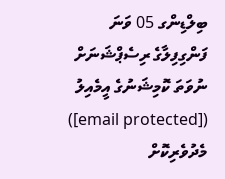ބިލްޑިންގ 05 ވަނަ ފަންގިފިލާގެ ރިސެޕްޝަނަށް ނުވަތަ ކޮމިޝަނުގެ އީމެއިލު ([email protected]) މެދުވެރިކޮށް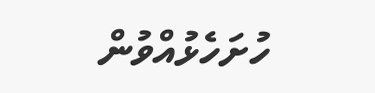ހުށަހެޅުއްވުން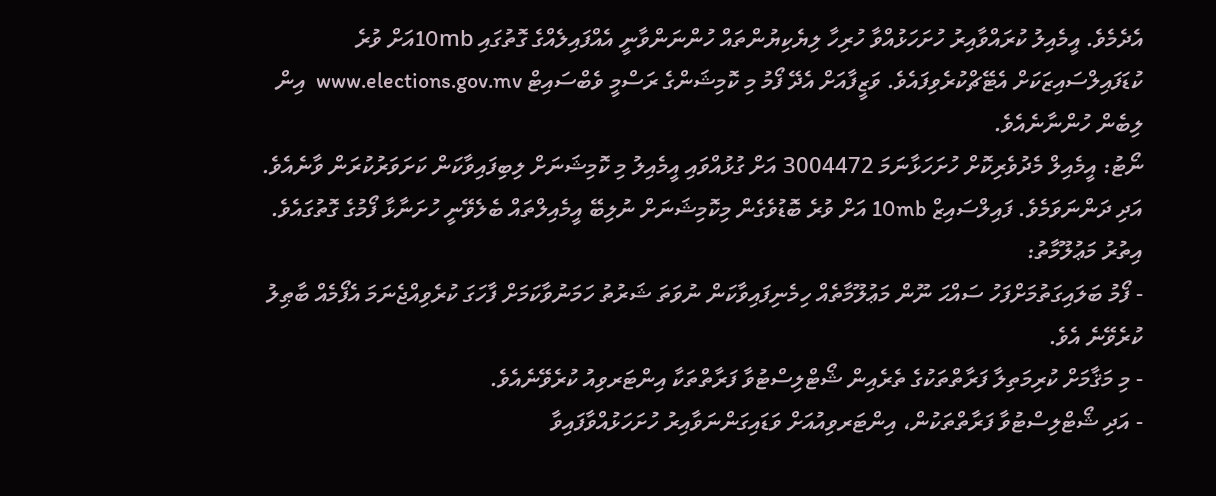އެދެމެވެ. އީމެއިލު ކުރައްވާއިރު ހުށަހަޅުއްވާ ހުރިހާ ލިޔެކިޔުންތައް ހުންނަންވާނީ އެއްފައިލެއްގެ ގޮތުގައި 10mbއަށް ވުރެ ކުޑަފައިލްސައިޒަކަށް އެޓޭޗްކުރެވިފައެވެ. ވަޒީފާއަށް އެދޭ ފޯމު މި ކޮމިޝަންގެ ރަސްމީ ވެބްސައިޓް www.elections.gov.mv  އިން ލިބެން ހުންނާނެއެވެ.
ނޯޓު: އީމެއިލް މެދުވެރިކޮށް ހުށަހަޅާނަމަ 3004472 އަށް ގުޅުއްވައި އީމެއިލު މި ކޮމިޝަނަށް ލިބިފައިވާކަން ކަށަވަރުކުރަން ވާނެއެވެ. އަދި ދަންނަވަމެވެ. ފައިލްސައިޒް 10mb އަށް ވުރެ ބޮޑުވެގެން މިކޮމިޝަނަށް ނުލިބޭ އީމެއިލްތައް ބެލެވޭނީ ހުށަނާޅާ ފޯމުގެ ގޮތުގައެވެ.
އިތުރު މަޢުލޫމާތު:
- ފޯމު ބަލައިގަތުމަށްފަހު ސައްޙަ ނޫން މަޢުލޫމާތެއް ހިމެނިފައިވާކަން ނުވަތަ ޝަރުތު ހަމަނުވާކަމަށް ފާހަގަ ކުރެވިއްޖެނަމަ އެފޯމެއް ބާޠިލު ކުރެވޭނެ އެވެ.
- މި މަޤާމަށް ކުރިމަތިލާ ފަރާތްތަކުގެ ތެރެއިން ޝޯޓްލިސްޓުވާ ފަރާތްތަކާ އިންޓަރވިއު ކުރެވޭނެއެވެ.
- އަދި ޝޯޓްލިސްޓުވާ ފަރާތްތަކުން، އިންޓަރވިއުއަށް ވަޑައިގަންނަވާއިރު ހުށަހަޅުއްވާފައިވާ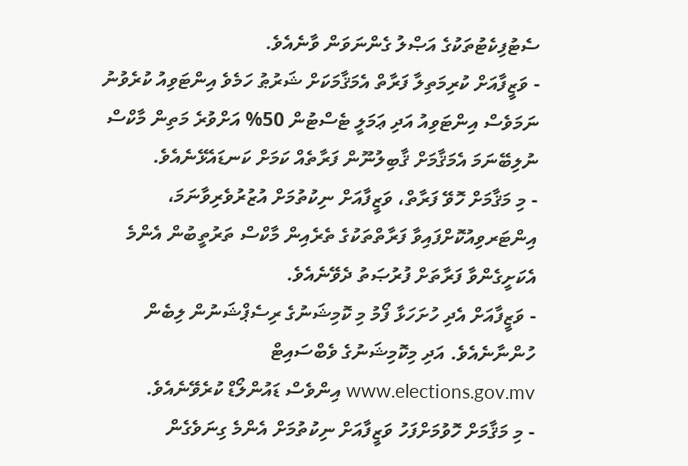ސެޓުފިކެޓުތަކުގެ އަޞްލު ގެންނަވަން ވާނެއެވެ.
- ވަޒީފާއަށް ކުރިމަތިލާ ފަރާތް އެމަޤާމަކަށް ޝަރުޠު ހަމެވެ އިންޓަވިއު ކުރެވުނު ނަމަވެސް އިންޓަވިއު އަދި ޢަމަލީ ޓެސްޓުން 50% އަށްވުރެ މަތިން މާކްސް ނުލިބޭނަމަ އެމަޤާމަށް ޤާބިލުނޫން ފަރާތެއް ކަމަށް ކަނޑައެޅޭނެއެވެ.
- މި މަޤާމަށް ހޮވޭ ފަރާތް، ވަޒީފާއަށް ނިކުތުމަށް އުޒުރުވެރިވާނަމަ، އިންޓަރވިއުކޮށްފައިވާ ފަރާތްތަކުގެ ތެރެއިން މާކްސް ތަރުތީބުން އެންމެ އެކަށީގެންވާ ފަރާތަށް ފުރުޞަތު ދެވޭނެއެވެ.
- ވަޒީފާއަށް އެދި ހުށަހަޅާ ފޯމު މި ކޮމިޝަނުގެ ރިސެޕްޝަނުން ލިބެން ހުންނާނެއެވެ. އަދި މިކޮމިޝަނުގެ ވެބްސައިޓް www.elections.gov.mv އިންވެސް ޑައުންލޯޑް ކުރެވޭނެއެވެ.
- މި މަޤާމަށް ހޮވުމަށްފަހު ވަޒީފާއަށް ނިކުތުމަށް އެންމެ ގިނަވެގެން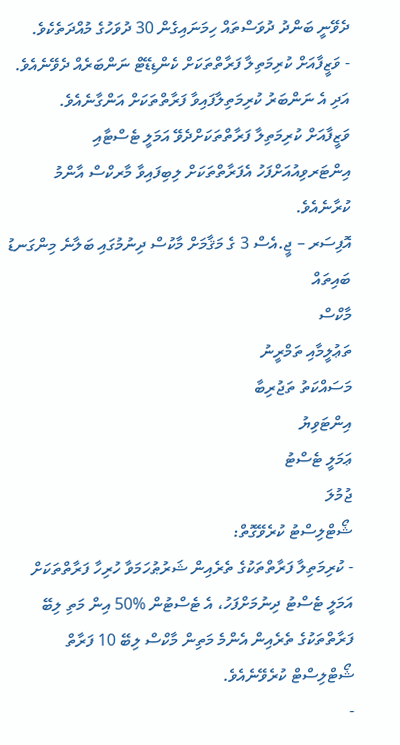ދެވޭނީ ބަންދު ދުވަސްތައް ހިމަނައިގެން 30 ދުވަހުގެ މުއްދަތެކެވެ.
- ވަޒީފާއަށް ކުރިމަތިލާ ފަރާތްތަކަށް ކެންޑިޑޭޓް ނަންބަރެއް ދެވޭނެއެވެ. އަދި އެ ނަންބަރު ކުރިމަތިލާފައިވާ ފަރާތްތަކަށް އަންގާނެއެވެ.
ވަޒީފާއަށް ކުރިމަތިލާ ފަރާތްތަކަށްދެވޭ އަމަލީ ޓެސްޓާއި އިންޓަރވިއުއަށްފަހު އެފަރާތްތަކަށް ލިބިފައިވާ މާރކްސް އާންމު ކުރާނެއެވެ.
އޮފިސަރ – ޖީ.އެސް 3 ގެ މަޤާމަށް މާކުސް ދިނުމުގައި ބަލާނެ މިންގަނޑު
ބައިތައް
މާކްސް
ތަޢުލީމާއި ތަމްރީނު
މަސައްކަތު ތަޖުރިބާ
އިންޓަވިޔު
ޢަމަލީ ޓެސްޓު
ޖުމުލަ
ޝޯޓްލިސްޓު ކުރެވޭގޮތް:
- ކުރިމަތިލާ ފަރާތްތަކުގެ ތެރެއިން ޝަރުޠުހަމަވާ ހުރިހާ ފަރާތްތަކަށް އަމަލީ ޓެސްޓު ދިނުމަށްފަހު، އެ ޓެސްޓުން %50 އިން މަތި ލިބޭ ފަރާތްތަކުގެ ތެރެއިން އެންމެ މަތިން މާކްސް ލިބޭ 10 ފަރާތް ޝޯޓްލިސްޓް ކުރެވޭނެއެވެ.
-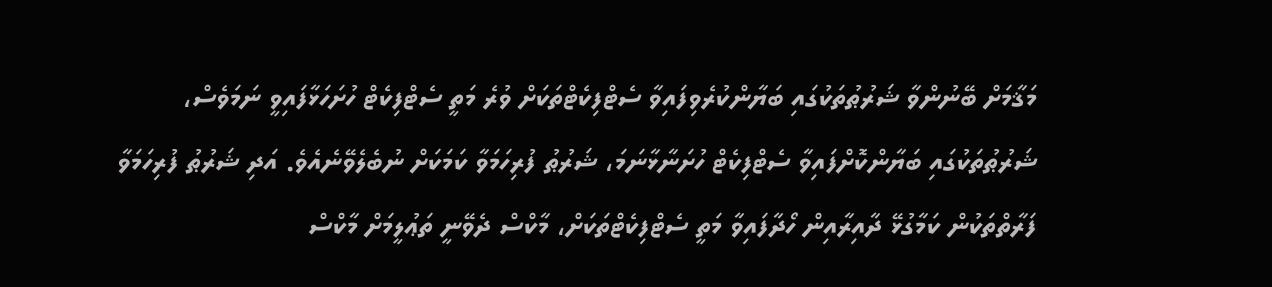މަޤާމަށް ބޭނުންވާ ޝަރުޠުތަކުގައި ބަޔާންކުރެވިފައިވާ ސެޓްފިކެޓްތަކަށް ވުރެ މަތީ ސެޓްފިކެޓް ހުށަހަޅާފައިވީ ނަމަވެސް، ޝަރުޠުތަކުގައި ބަޔާންކޮށްފައިވާ ސެޓްފިކެޓް ހުށަނާޅާނަމަ، ޝަރުޠު ފުރިހަމަވާ ކަމަކަށް ނުބެލެވޭނެއެވެ. އަދި ޝަރުޠު ފުރިހަމަވާ ފަރާތްތަކުން ކަމާގުޅޭ ދާއިރާއިން ހޯދާފައިވާ މަތީ ސެޓްފިކެޓްތަކަށް، މާކްސް ދެވޭނީ ތަޢުލީމަށް މާކްސް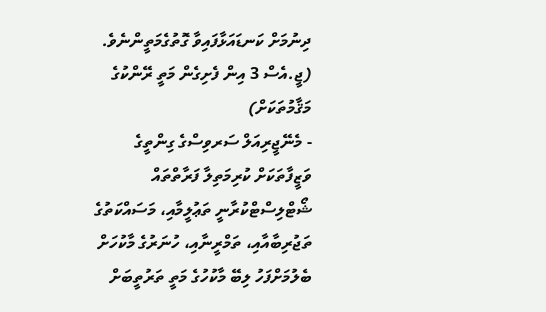ދިނުމަށް ކަނޑައަޅާފައިވާ ގޮތުގެމަތީންނެވެ. (ޖީ.އެސް 3 އިން ފެށިގެން މަތީ ރޭންކުގެ މަޤާމުތަކަށް)
- މެނޭޖީރިއަލް ސަރވިސްގެ ގިންތީގެ ވަޒީފާތަކަށް ކުރިމަތިލާ ފަރާތްތައް ޝޯޓްލިސްޓްކުރާނީ ތަޢުލީމާއި، މަސައްކަތުގެ ތަޖުރިބާއާއި، ތަމްރީނާއި، ހުނަރުގެ މާކުހަށް ބެލުމަށްފަހު ލިބޭ މާކުހުގެ މަތީ ތަރުތީބަށް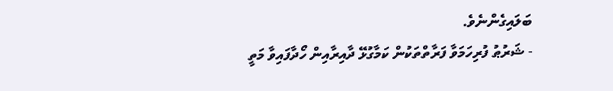ބަލައިގެންނެވެ.
- ޝަރުޠު ފުރިހަމަވާ ފަރާތްތަކުން ކަމާގުޅޭ ދާއިރާއިން ހޯދާފައިވާ މަތީ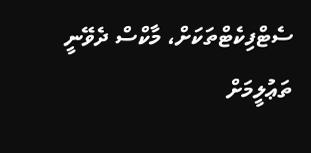ސެޓްފިކެޓްތަކަށް، މާކްސް ދެވޭނީ ތަޢުލީމަށް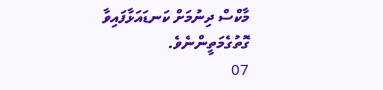މާކްސް ދިނުމަށް ކަނޑައަޅާފައިވާ ގޮތުގެމަތީންނެވެ.
07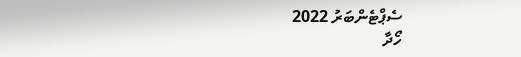ސެޕްޓެންބަރު 2022
ހޯދާ